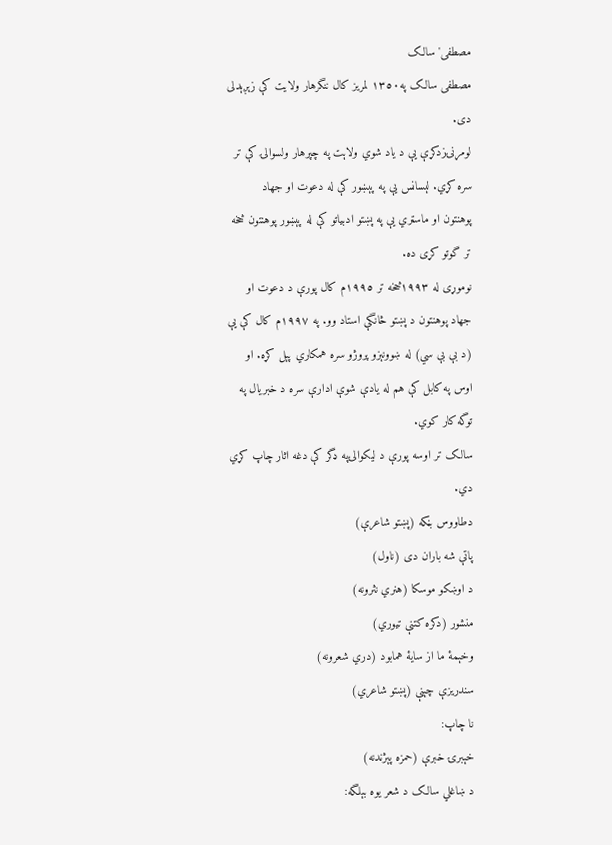مصطفی' سالک
مصطفى سالک په١٣٥٠ لمريز کال ننگرهار ولايت کې زېږېدلى دى.
لومړنۍزدکړې يې د ياد شوي ولاېت په چپرهار ولسوالۍ کې تر سره کړي. لېسانس يې په پېښور کې له دعوت او جهاد پوهنتون او ماسټري يې په پښتو ادبياتو کې له پېښور پوهنتون څخه تر گوتو کړى ده.
نوموړى له ١٩٩٣څخه تر ١٩٩٥م کال پورې د دعوت او جهاد پوهنتون د پښتو څانگې استاد وو. په ١٩٩٧م کال کې يې (د بې بې سي) له ښوونېزو پروژو سره همکاري پېل کړه. او اوس په کابل کې هم له يادې شوې ادارې سره د خبريال په توگه کار کوي.
سالک تر اوسه پورې د ليکوالۍپه ډگر کې دغه اثار چاپ کړي دي.
دطاووس بڼکه (پښتو شاعرې)
پاتې شه باران دى (ناول)
د اوښکو موسکا (هنري نثرونه)
منشور (دکره کتنې تيوري)
وخېمۀ ما از سايۀ همابود (دري شعرونه)
سندريزې چېنې (پښتو شاعري)
نا چاپ:
خېبرۍ خبرې (حمزه پېژندنه)
د ښاغلي سالک د شعر يوه بېلگه: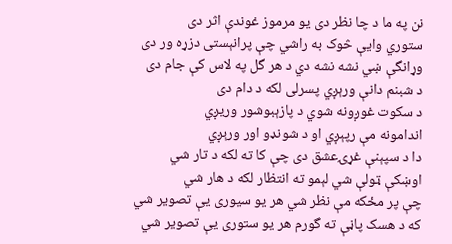نن په ما د چا نظر دى يو مرموز غوندې اثر دى
ستوري وايې څوک به راشي چې پرانېستى دزړه ور دى
وړانگې ښي نشه نشه دي د هر گل په لاس کې جام دى
د شبنم دانې ورېږي پسرلى لکه د دام دى
د سکوت غوږونه شوي د پازېبوشور وريږي
اندامونه مې رپېږي او د شونډو اور ورېږي
دا د سپېنې غړۍعشق دى چې کا ته لکه د تار شي
اوښکې ټولې شي لېمو ته انتظار لکه د هار شي
چې پر مځکه مې نظر شي هر يو سيورى يې تصوير شي
که د هسک پاڼې ته گورم هر يو ستورى يې تصوير شي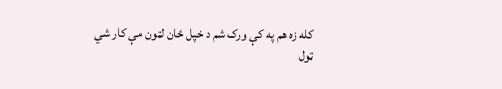کله زه هم په کې ورک شم د خپل ځان لټون مې کار شي
ټول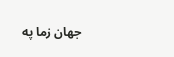جهان زما په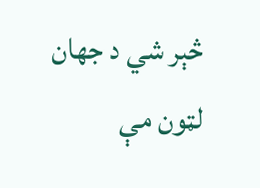څېر شي د جهان لټون مې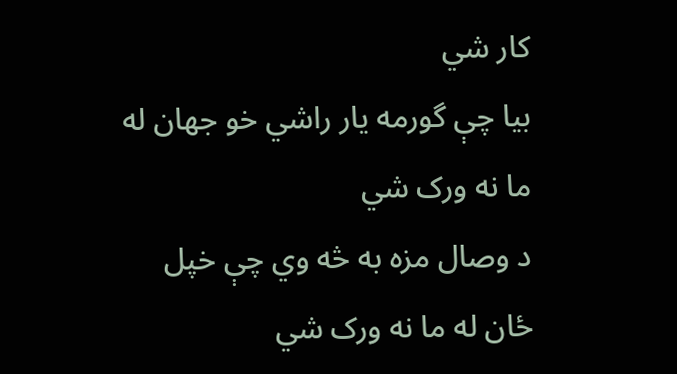کار شي
بيا چې گورمه يار راشي خو جهان له ما نه ورک شي
د وصال مزه به څه وي چې خپل ځان له ما نه ورک شي